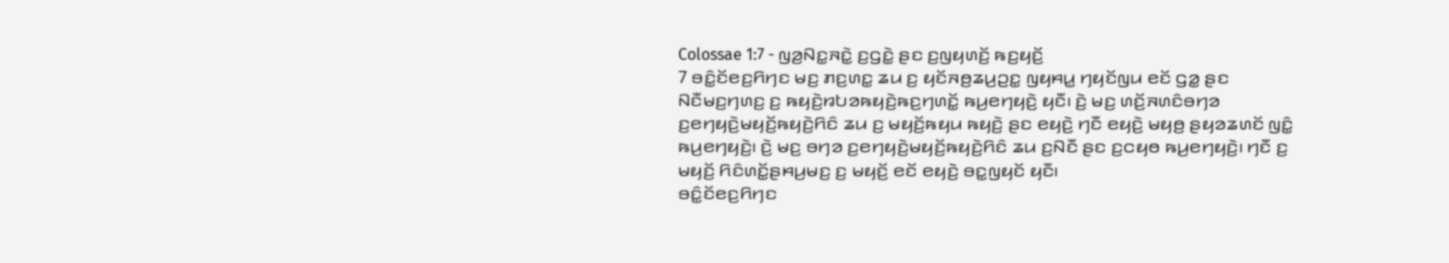Colossae 1:7 - ꤜꤤ꤬ꤡꤢ꤭ꤏꤢꤧ꤭ ꤢ꤬ꤞꤢꤧ꤭ ꤔꤢ ꤢ꤬ꤜꤟꤛꤢꤩ꤬ ꤒꤢ꤬ꤟꤢꤩ꤬
7 ꤋꤢꤨ꤭ꤢꤩꤕꤢ꤬ꤖꤚꤢ ꤗꤢ꤬ ꤊꤢ꤬ꤛꤢ꤭ ꤘꤣ ꤢ꤬ ꤟꤢꤩꤏꤥ꤬ꤘꤣ꤬ꤑꤢ꤭ ꤜꤟꤌꤣ꤭ ꤚꤟꤢꤩꤜꤣ ꤕꤢꤩ ꤞꤤ꤭ ꤔꤢ ꤡꤢꤪꤗꤢ꤬ꤚꤛꤢ꤬ ꤢ꤬ ꤒꤟꤢꤧ꤬ꤙꤝꤤꤒꤟꤢꤧ꤬ꤒꤢ꤬ꤚꤛꤢꤩ꤭ ꤒꤣ꤬ꤕꤚꤟꤢꤧ꤬ ꤟꤢꤪ꤯ ꤢꤧ꤬ ꤗꤢ꤬ ꤛꤢꤩ꤬ꤏꤛꤢꤨꤋꤚꤤ ꤢ꤬ꤕꤚꤟꤢꤧ꤬ꤗꤟꤢꤩ꤬ꤒꤟꤢꤧ꤬ꤖꤢꤨ ꤘꤣ ꤢ꤬ ꤗꤟꤢꤩ꤬ꤒꤟꤣ ꤒꤟꤢꤧ꤬ ꤔꤢ ꤕꤟꤢꤧ꤬ ꤚꤢꤪ ꤕꤟꤢꤧ꤬ ꤗꤟꤥ꤬ ꤔꤟꤤꤘꤛꤢꤩ ꤜꤢꤨ꤭ ꤒꤣ꤬ꤕꤚꤟꤢꤧ꤬꤯ ꤢꤧ꤬ ꤗꤢ꤬ ꤋꤚꤤ ꤢ꤬ꤕꤚꤟꤢꤧ꤬ꤗꤟꤢꤩ꤬ꤒꤟꤢꤧ꤬ꤖꤢꤨ ꤘꤣ ꤢ꤬ꤡꤢꤪ ꤔꤢ ꤢ꤬ꤍꤟꤥ ꤒꤣ꤬ꤕꤚꤟꤢꤧ꤬꤯ ꤚꤢꤪ ꤢ꤬ ꤗꤟꤢꤩ꤬ ꤖꤢꤨꤛꤢꤩ꤭ꤔꤌꤣ꤬ꤗꤢ꤬ ꤢ꤬ ꤗꤟꤢꤩ꤬ ꤕꤢꤩ ꤕꤟꤢꤧ꤬ ꤋꤢ꤭ꤜꤟꤢꤩ ꤟꤢꤪ꤯
ꤋꤢꤨ꤭ꤢꤩꤕꤢ꤬ꤖꤚꤢ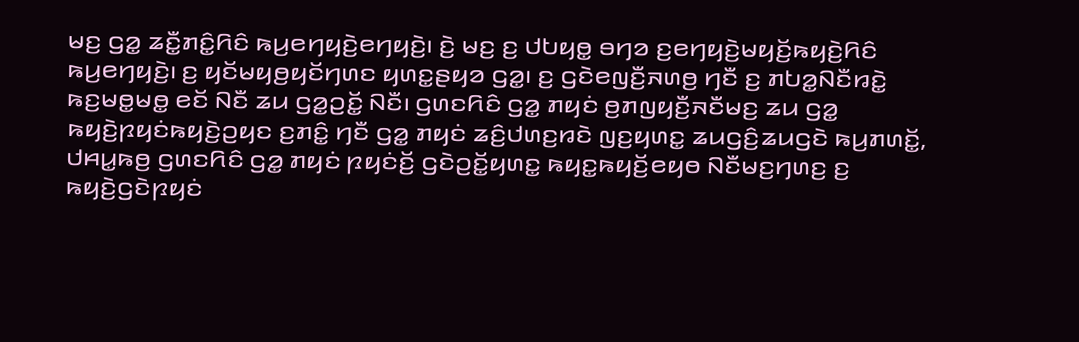ꤗꤢ꤬ ꤞꤤ꤭ ꤘꤢꤪ꤭ꤊꤢꤨ꤭ꤖꤢꤨ ꤒꤣ꤬ꤕꤚꤟꤢꤧ꤬ꤕꤚꤟꤢꤧ꤬꤯ ꤢꤧ꤬ ꤗꤢ꤬ ꤢ꤬ ꤓꤝꤟꤥ꤭ ꤋꤚꤤ ꤢ꤬ꤕꤚꤟꤢꤧ꤬ꤗꤟꤢꤩ꤬ꤒꤟꤢꤧ꤬ꤖꤢꤨ ꤒꤣ꤬ꤕꤚꤟꤢꤧ꤬꤯ ꤢ꤬ ꤟꤢꤩꤗꤟꤥ꤬ꤟꤢꤩꤚꤛꤢ ꤟꤛꤢ꤭ꤔꤟꤤ ꤞꤤ꤭꤯ ꤢ꤬ ꤞꤢꤧꤕꤜꤢꤪ꤬ꤏꤛꤥ꤬ ꤚꤢꤪ ꤢ꤬ ꤊꤝꤤ꤭ꤡꤢꤪꤙꤢꤧ꤭ ꤒꤢ꤬ꤗꤥ꤭ꤗꤥ꤭ ꤕꤢꤩ ꤡꤢꤪ ꤘꤣ ꤞꤤ꤭ꤑꤢꤩ꤭ ꤡꤢꤪ꤯ ꤞꤛꤢꤖꤢꤨ ꤞꤤ꤭ ꤊꤟꤢꤦ ꤥ꤬ꤊꤜꤟꤢꤪ꤬ꤏꤢꤪꤗꤢ꤬ ꤘꤣ ꤞꤤ꤭ ꤒꤟꤢꤧ꤬ꤐꤟꤢꤦꤒꤟꤢꤧ꤬ꤑꤟꤢ ꤢ꤬ꤊꤢꤨ꤭ ꤚꤢꤪ ꤞꤤ꤭ ꤊꤟꤢꤦ ꤘꤢꤨ꤬ꤓꤛꤢ꤬ꤙꤢꤧ ꤜꤢ꤬ꤟꤛꤢ꤭ ꤘꤣꤞꤢꤨ꤬ꤘꤣꤞꤢꤧ ꤒꤣ꤬ꤊꤛꤢꤩ꤭, ꤓꤌꤣ꤭ꤒꤥ꤬ ꤞꤛꤢꤖꤢꤨ ꤞꤤ꤭ ꤊꤟꤢꤦ ꤐꤟꤢꤦꤢꤩ꤬ ꤞꤢꤧꤑꤢꤩ꤭ꤟꤛꤢ꤭ ꤒꤟꤢ꤭ꤒꤟꤢꤩ꤬ꤕꤟꤥ ꤡꤢꤪꤗꤢ꤬ꤚꤛꤢ꤬ ꤢ꤬ ꤒꤟꤢꤧ꤬ꤞꤢꤧꤐꤟꤢꤦ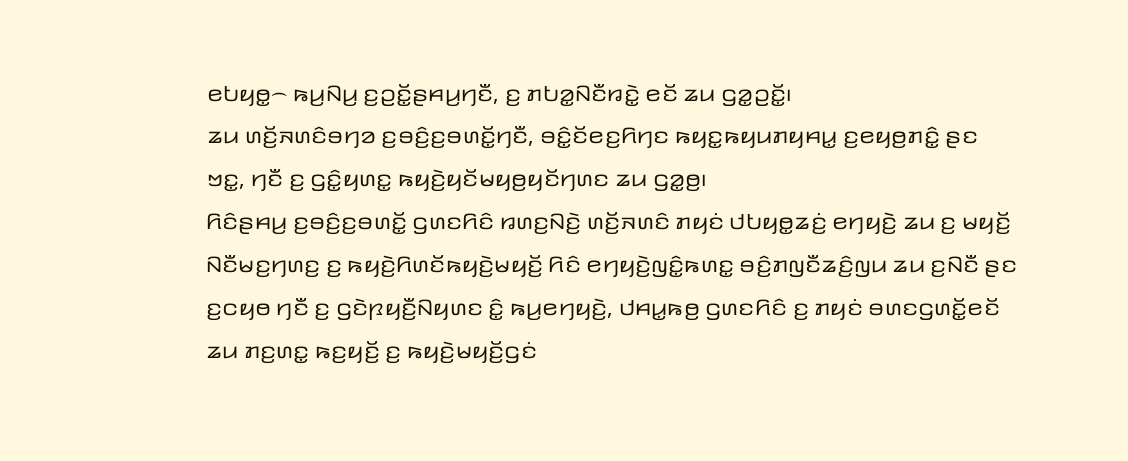ꤕꤝꤟꤥ꤭꤮ ꤒꤣ꤬ꤡꤣ꤬ ꤢ꤬ꤑꤢꤩ꤭ꤔꤌꤣ꤬ꤚꤢꤪ, ꤢ꤬ ꤊꤝꤤ꤭ꤡꤢꤪꤙꤢꤧ꤭ ꤕꤢꤩ ꤘꤣ ꤞꤤ꤭ꤑꤢꤩ꤭꤯
ꤘꤣ ꤛꤢꤩ꤬ꤏꤛꤢꤨꤋꤚꤤ ꤢ꤬ꤋꤢꤨ꤬ꤢ꤬ꤋꤛꤢꤩ꤭ꤚꤢꤪ, ꤋꤢꤨ꤭ꤢꤩꤕꤢ꤬ꤖꤚꤢ ꤒꤟꤢ꤭ꤒꤟꤣꤊꤟꤌꤣ꤭ ꤢ꤬ꤕꤟꤥ꤬ꤊꤢꤨ꤭ ꤔꤢ ꤠꤢ꤭, ꤚꤢꤪ ꤢ꤬ ꤞꤢꤨ꤭ꤟꤛꤢ꤭ ꤒꤟꤢꤧ꤬ꤟꤢꤩꤗꤟꤥ꤬ꤟꤢꤩꤚꤛꤢ ꤘꤣ ꤞꤤ꤭ꤥ꤬꤯
ꤖꤢꤨꤔꤌꤣ꤬ ꤢ꤬ꤋꤢꤨ꤬ꤢ꤬ꤋꤛꤢꤩ꤭ ꤞꤛꤢꤖꤢꤨ ꤙꤛꤢ꤬ꤡꤢꤧ꤬ ꤛꤢꤩ꤬ꤏꤛꤢꤨ ꤊꤟꤢꤦ ꤓꤝꤟꤥ꤭ꤘꤢꤦ꤬ ꤕꤚꤟꤢꤧ꤬ ꤘꤣ ꤢ꤬ ꤗꤟꤢꤩ꤬ ꤡꤢꤪꤗꤢ꤬ꤚꤛꤢ꤬ ꤢ꤬ ꤒꤟꤢꤧ꤬ꤖꤛꤢꤩꤒꤟꤢꤧ꤬ꤗꤟꤢꤩ꤬ ꤖꤢꤨ ꤕꤚꤟꤢꤧ꤬ꤜꤢꤨ꤭ꤒꤛꤢ꤭ ꤋꤢꤨ꤬ꤊꤜꤢꤪꤘꤢꤨ꤬ꤜꤣ ꤘꤣ ꤢ꤬ꤡꤢꤪ ꤔꤢ ꤢ꤬ꤍꤟꤥ ꤚꤢꤪ ꤢ꤬ ꤞꤢꤧꤐꤟꤢꤪ꤬ꤡꤟꤛꤢ ꤢꤨ꤭ ꤒꤣ꤬ꤕꤚꤟꤢꤧ꤬, ꤓꤌꤣ꤭ꤒꤥ꤬ ꤞꤛꤢꤖꤢꤨ ꤢ꤬ ꤊꤟꤢꤦ ꤋꤛꤢꤞꤛꤢꤩ꤭ꤕꤢꤩ ꤘꤣ ꤊꤢ꤬ꤛꤢ꤭ ꤒꤢ꤬ꤟꤢꤩ꤬ ꤢ꤬ ꤒꤟꤢꤧ꤬ꤗꤟꤢꤩ꤬ꤞꤢꤦ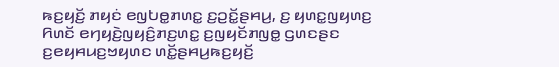ꤒꤢ꤬ꤟꤢꤩ꤬ ꤊꤟꤢꤦ ꤕꤜꤝꤥ꤭ꤊꤛꤢ꤭ ꤢ꤬ꤑꤢꤩ꤭ꤔꤌꤣ꤬, ꤢ꤬ ꤟꤛꤢ꤭ꤜꤟꤛꤢ꤬ ꤖꤛꤢꤩ ꤕꤚꤟꤢꤧ꤬ꤜꤟꤢꤨ꤬ꤊꤢ꤬ꤛꤢ꤭ ꤢ꤬ꤜꤟꤢꤩꤊꤜꤥ꤭ ꤞꤛꤢꤔꤢ ꤢ꤬ꤕꤟꤌꤣꤢ꤬ꤠꤟꤛꤢ ꤛꤢꤩ꤭ꤔꤌꤣ꤬ꤒꤢ꤬ꤟꤢꤩ꤬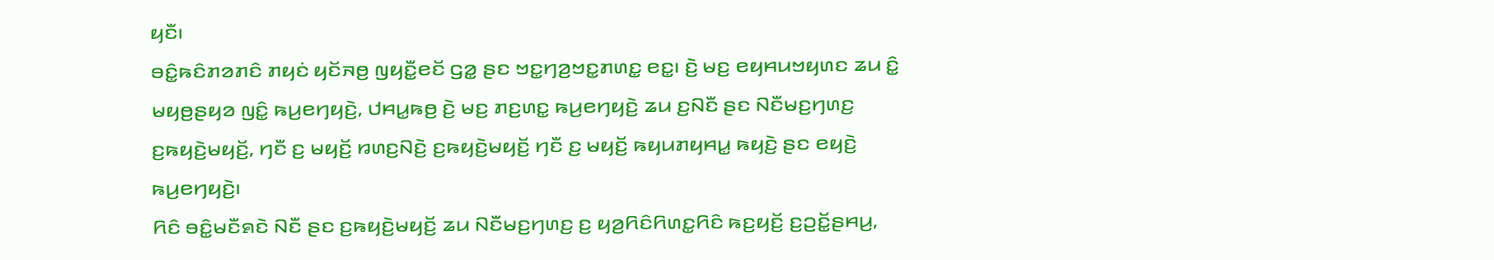ꤟꤢꤪ꤯
ꤋꤢꤨ꤭ꤒꤢꤨꤊꤤꤊꤢꤨ ꤊꤟꤢꤦ ꤟꤢꤩꤏꤥ꤬ ꤜꤟꤢꤪ꤭ꤕꤢꤩ ꤞꤤ꤭ ꤔꤢ ꤠꤢ꤭ꤚꤤ꤬ꤠꤢ꤭ꤊꤛꤢ꤭ ꤕꤢ꤭꤯ ꤢꤧ꤬ ꤗꤢ꤬ ꤕꤟꤌꤣꤠꤟꤛꤢ ꤘꤣ ꤢꤨ꤭ ꤗꤟꤥ꤬ꤔꤟꤤ ꤜꤢꤨ꤭ ꤒꤣ꤬ꤕꤚꤟꤢꤧ꤬, ꤓꤌꤣ꤭ꤒꤥ꤬ ꤢꤧ꤬ ꤗꤢ꤬ ꤊꤢ꤬ꤛꤢ꤭ ꤒꤣ꤬ꤕꤚꤟꤢꤧ꤬ ꤘꤣ ꤢ꤬ꤡꤢꤪ ꤔꤢ ꤡꤢꤪꤗꤢ꤬ꤚꤛꤢ꤬ ꤢ꤬ꤒꤟꤢꤧ꤬ꤗꤟꤢꤩ꤬, ꤚꤢꤪ ꤢ꤬ ꤗꤟꤢꤩ꤬ ꤙꤛꤢ꤬ꤡꤢꤧ꤬ ꤢ꤬ꤒꤟꤢꤧ꤬ꤗꤟꤢꤩ꤬ ꤚꤢꤪ ꤢ꤬ ꤗꤟꤢꤩ꤬ ꤒꤟꤣꤊꤟꤌꤣ꤭ ꤒꤟꤢꤧ꤬ ꤔꤢ ꤕꤟꤢꤧ꤬ ꤒꤣ꤬ꤕꤚꤟꤢꤧ꤬꤯
ꤖꤢꤨ ꤋꤢꤨ꤭ꤗꤢꤪꤎꤢꤧ ꤡꤢꤪ ꤔꤢ ꤢ꤬ꤒꤟꤢꤧ꤬ꤗꤟꤢꤩ꤬ ꤘꤣ ꤡꤢꤪꤗꤢ꤬ꤚꤛꤢ꤬ ꤢ꤬ ꤟꤤ꤬ꤖꤢꤨꤖꤛꤢ꤭ꤖꤢꤨ ꤒꤢ꤬ꤟꤢꤩ꤬ ꤢ꤬ꤑꤢꤩ꤭ꤔꤌꤣ꤬,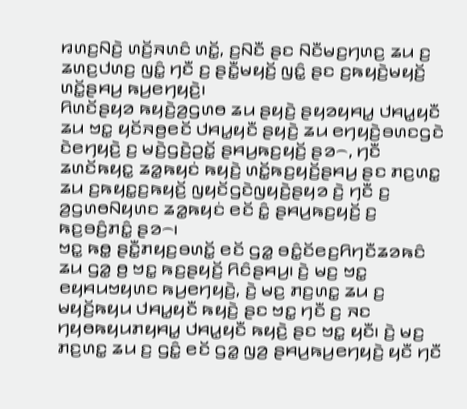ꤙꤛꤢ꤬ꤡꤢꤧ꤬ ꤛꤢꤩ꤬ꤏꤛꤢꤨ ꤛꤢꤩ꤭, ꤢ꤬ꤡꤢꤪ ꤔꤢ ꤡꤢꤪꤗꤢ꤬ꤚꤛꤢ꤬ ꤘꤣ ꤢ꤬ ꤘꤛꤢ꤬ꤓꤛꤢ꤬ ꤜꤢꤨ꤭ ꤚꤢꤪ ꤢ꤬ ꤔꤢꤪ꤭ꤗꤟꤢꤩ꤬ ꤜꤢꤨ꤭ ꤔꤢ ꤢ꤬ꤒꤟꤢꤧ꤬ꤗꤟꤢꤩ꤬ ꤛꤢꤩ꤭ꤔꤌꤣ꤬ ꤒꤣ꤬ꤕꤚꤟꤢꤧ꤬꤯
ꤖꤛꤢꤩꤔꤟꤤ ꤒꤟꤢꤧ꤬ꤤ꤬ꤞꤛꤥ ꤘꤣ ꤔꤟꤢꤧ꤬ ꤔꤟꤤꤟꤌꤣ꤭ ꤓꤌꤣ꤭ꤟꤢꤪ ꤘꤣ ꤠꤢ꤭ ꤟꤢꤩꤏꤥ꤬ꤕꤢꤩ ꤓꤌꤣ꤭ꤟꤢꤪ ꤔꤟꤢꤧ꤬ ꤘꤣ ꤕꤚꤟꤢꤧ꤬ꤋꤛꤢꤞꤢꤧ ꤢꤧꤕꤚꤟꤢꤧ꤬ ꤢ꤬ ꤗꤢꤧ꤬ꤞꤢꤧ꤬ꤑꤢꤩ꤭ ꤔꤌꤣ꤬ꤒꤢ꤬ꤟꤢꤩ꤬ ꤔꤤ꤮, ꤚꤢꤪ ꤘꤛꤢꤩꤒꤟꤢ꤭ ꤘꤤ꤭ꤒꤟꤢꤦ ꤒꤟꤢꤧ꤬ ꤛꤢꤩ꤭ꤒꤢ꤬ꤟꤢꤩ꤬ꤔꤌꤣ꤬ ꤔꤢ ꤊꤢ꤬ꤛꤢ꤭ ꤘꤣ ꤢ꤬ꤒꤟꤢ꤭ꤢ꤬ꤒꤟꤢꤩ꤬ ꤜꤟꤢꤩꤞꤢꤧꤜꤟꤢꤧ꤬ꤔꤟꤤ ꤢꤧ꤬ ꤚꤢꤪ ꤢ꤬ ꤤ꤬ꤞꤛꤥꤡꤟꤛꤢ ꤘꤤ꤭ꤒꤟꤢꤦ ꤕꤢꤩ ꤢꤨ꤭ ꤔꤌꤣ꤬ꤒꤢ꤬ꤟꤢꤩ꤬ ꤢ꤬ ꤒꤢ꤬ꤋꤢꤨ꤬ꤊꤢꤨ꤭ ꤔꤤ꤮꤯
ꤠꤢ꤭ ꤒꤥ꤭ ꤔꤢꤪ꤭ꤊꤟꤢ꤬ꤋꤛꤢꤩ꤭ ꤕꤢꤩ ꤞꤤ꤭ ꤋꤢꤨ꤭ꤢꤩꤕꤢ꤬ꤖꤚꤢꤪꤘꤤꤒꤢꤨ ꤘꤣ ꤞꤤ꤭ ꤥ꤬ ꤠꤢ꤭ ꤒꤢ꤬ꤔꤟꤢꤩ꤬ ꤖꤢꤨꤔꤌꤣ꤬꤯ ꤢꤧ꤬ ꤗꤢ꤬ ꤠꤢ꤭ ꤕꤟꤌꤣꤠꤟꤛꤢ ꤒꤣ꤬ꤕꤚꤟꤢꤧ꤬, ꤢꤧ꤬ ꤗꤢ꤬ ꤊꤢ꤬ꤛꤢ꤭ ꤘꤣ ꤢ꤬ ꤗꤟꤢꤩ꤬ꤒꤟꤣ ꤓꤌꤣ꤭ꤟꤢꤪ ꤒꤟꤢꤧ꤬ ꤔꤢ ꤠꤢ꤭ ꤚꤢꤪ ꤢ꤬ ꤏꤢ ꤚꤟꤥꤒꤟꤣꤊꤟꤌꤣ꤭ ꤓꤌꤣ꤭ꤟꤢꤪ ꤒꤟꤢꤧ꤬ ꤔꤢ ꤠꤢ꤭ ꤟꤢꤪ꤯ ꤢꤧ꤬ ꤗꤢ꤬ ꤊꤢ꤬ꤛꤢ꤭ ꤘꤣ ꤢ꤬ ꤞꤢꤨ꤭ ꤕꤢꤩ ꤞꤤ꤭ ꤜꤤ꤬ ꤔꤌꤣ꤬ꤒꤣ꤬ꤕꤚꤟꤢꤧ꤬ ꤟꤢꤪ ꤚꤢꤪ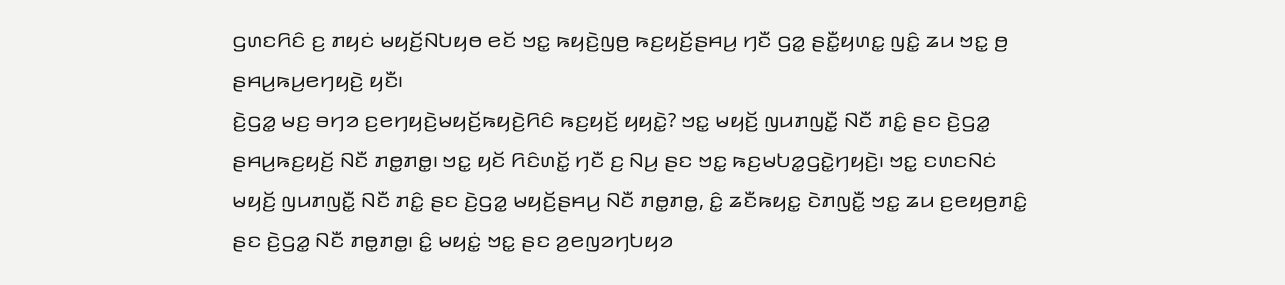ꤞꤛꤢꤖꤢꤨ ꤢ꤬ ꤊꤟꤢꤦ ꤗꤟꤢꤩ꤬ꤡꤝꤟꤥ ꤕꤢꤩ ꤠꤢ꤭ ꤒꤟꤢꤧ꤬ꤜꤥ꤬ ꤒꤢ꤬ꤟꤢꤩ꤬ꤔꤌꤣ꤬ ꤚꤢꤪ ꤞꤤ꤭ ꤔꤢꤪ꤭ꤟꤛꤢ꤭ ꤜꤢꤨ꤭ ꤘꤣ ꤠꤢ꤭ ꤥ꤬ ꤔꤌꤣ꤬ꤒꤣ꤬ꤕꤚꤟꤢꤧ꤬ ꤟꤢꤪ꤯
ꤢꤧ꤬ꤞꤤ꤭ ꤗꤢ꤬ ꤋꤚꤤ ꤢ꤬ꤕꤚꤟꤢꤧ꤬ꤗꤟꤢꤩ꤬ꤒꤟꤢꤧ꤬ꤖꤢꤨ ꤒꤢ꤬ꤟꤢꤩ꤬ ꤟꤟꤢꤧ꤭? ꤠꤢ꤭ ꤗꤟꤢꤩ꤬ ꤜꤣꤊꤜꤢꤪ꤭ ꤡꤢꤪ ꤊꤢꤨ꤭ ꤔꤢ ꤢꤧ꤬ꤞꤤ꤭ ꤔꤌꤣ꤬ꤒꤢ꤬ꤟꤢꤩ꤬ ꤡꤢꤪ ꤊꤥ꤭ꤊꤥ꤭꤯ ꤠꤢ꤭ ꤟꤢꤩ ꤖꤢꤨꤛꤢꤩ꤭ ꤚꤢꤪ ꤢ꤬ ꤡꤣ꤬ ꤔꤢ ꤠꤢ꤭ ꤒꤢ꤬ꤗꤝꤤ꤭ꤞꤢꤧ꤭ꤚꤟꤢꤧ꤬꤯ ꤠꤢ꤭ ꤢꤛꤢꤡꤢꤦ ꤗꤟꤢꤩ꤬ ꤜꤣꤊꤜꤢꤪ꤭ ꤡꤢꤪ ꤊꤢꤨ꤭ ꤔꤢ ꤢꤧ꤬ꤞꤤ꤭ ꤗꤟꤢꤩ꤬ꤔꤌꤣ꤬ ꤡꤢꤪ ꤊꤥ꤭ꤊꤥ꤭, ꤢꤨ꤭ ꤘꤢꤪꤒꤟꤢ꤭ ꤢꤧꤊꤜꤢꤪ꤭ ꤠꤢ꤭ ꤘꤣ ꤢ꤬ꤕꤟꤥ꤬ꤊꤢꤨ꤭ ꤔꤢ ꤢꤧ꤬ꤞꤤ꤭ ꤡꤢꤪ ꤊꤥ꤭ꤊꤥ꤭꤯ ꤢꤨ꤭ ꤗꤟꤢꤦ꤭ ꤠꤢ꤭ ꤔꤢ ꤤ꤬ꤕꤜꤤꤚꤝꤟꤤ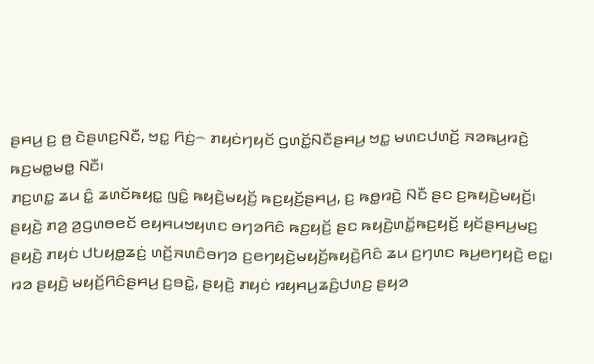ꤔꤌꤣ꤬ ꤢ꤬ ꤥ꤬ ꤢꤧꤔꤛꤢ꤬ꤡꤢꤪ, ꤠꤢ꤭ ꤖꤢꤦ꤬꤮ ꤊꤟꤢꤦꤚꤟꤢꤩ ꤞꤛꤢꤩ꤭ꤡꤢꤪꤔꤌꤣ꤬ ꤠꤢ꤭ ꤗꤛꤢꤓꤛꤢꤩ꤬ ꤏꤤꤒꤣ꤬ꤙꤢꤧ꤬ ꤒꤢ꤬ꤗꤥ꤭ꤗꤥ꤭ ꤡꤢꤪ꤯
ꤊꤢ꤬ꤛꤢ꤭ ꤘꤣ ꤢꤨ꤭ ꤘꤛꤢꤩꤒꤟꤢ꤭ ꤜꤢꤨ꤭ ꤒꤟꤢꤧ꤬ꤗꤟꤢꤩ꤬ ꤒꤢ꤬ꤟꤢꤩ꤬ꤔꤌꤣ꤬, ꤢ꤬ ꤒꤥ꤭ꤙꤢꤧ꤬ ꤡꤢꤪ ꤔꤢ ꤢ꤬ꤒꤟꤢꤧ꤬ꤗꤟꤢꤩ꤬꤯
ꤔꤟꤢꤧ꤬ ꤊꤤ꤬ ꤤ꤬ꤞꤛꤥꤕꤢꤩ ꤕꤟꤌꤣꤠꤟꤛꤢ ꤋꤚꤤꤖꤢꤨ ꤒꤢ꤬ꤟꤢꤩ꤬ ꤔꤢ ꤒꤟꤢꤧ꤬ꤛꤢꤩ꤭ꤒꤢ꤬ꤟꤢꤩ꤬ ꤟꤢꤩꤔꤌꤣ꤬ꤗꤢ꤬ ꤔꤟꤢꤧ꤬ ꤊꤟꤢꤦ ꤓꤝꤟꤥ꤭ꤘꤢꤦ꤬ ꤛꤢꤩ꤬ꤏꤛꤢꤨꤋꤚꤤ ꤢ꤬ꤕꤚꤟꤢꤧ꤬ꤗꤟꤢꤩ꤬ꤒꤟꤢꤧ꤬ꤖꤢꤨ ꤘꤣ ꤢ꤬ꤚꤛꤢ ꤒꤣ꤬ꤕꤚꤟꤢꤧ꤬ ꤕꤢ꤭꤯ ꤙꤤ ꤔꤟꤢꤧ꤬ ꤗꤟꤢꤩ꤬ꤖꤢꤨꤔꤌꤣ꤬ ꤢ꤬ꤋꤢꤧ꤭, ꤔꤟꤢꤧ꤬ ꤊꤟꤢꤦ ꤙꤟꤌꤣ꤬ꤘꤢꤨ꤬ꤓꤛꤢ꤬ ꤔꤟꤤ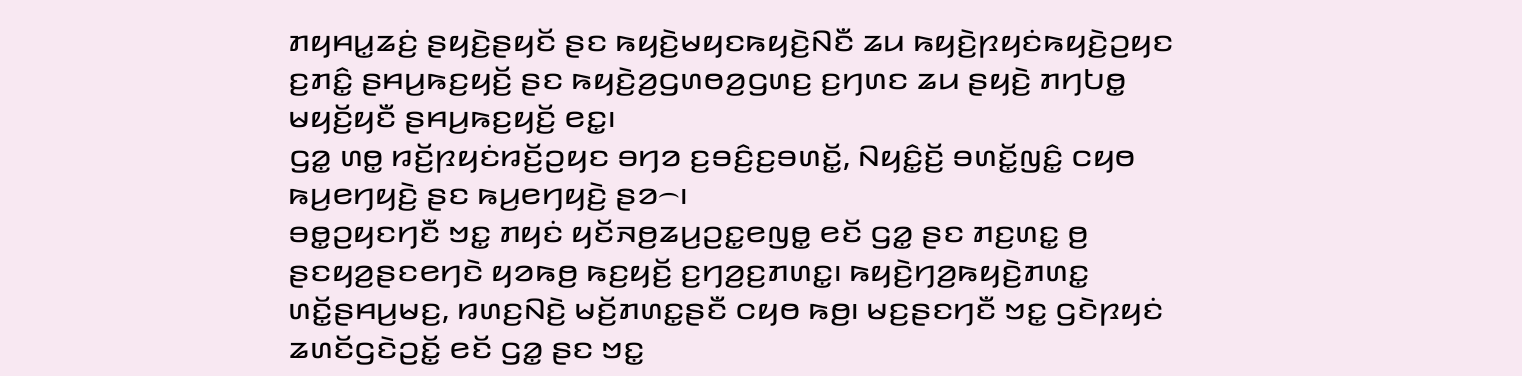ꤊꤟꤌꤣ꤭ꤘꤢꤦ꤬ ꤔꤟꤢꤧ꤬ꤔꤟꤢꤩ ꤔꤢ ꤒꤟꤢꤧ꤬ꤗꤟꤢꤒꤟꤢꤧ꤬ꤡꤢꤪ ꤘꤣ ꤒꤟꤢꤧ꤬ꤐꤟꤢꤦꤒꤟꤢꤧ꤬ꤑꤟꤢ ꤢ꤬ꤊꤢꤨ꤭ ꤔꤌꤣ꤬ꤒꤢ꤬ꤟꤢꤩ꤬ ꤔꤢ ꤒꤟꤢꤧ꤬ꤤ꤬ꤞꤛꤥꤤ꤬ꤞꤛꤢ꤬ ꤢ꤬ꤚꤛꤢ ꤘꤣ ꤔꤟꤢꤧ꤬ ꤊꤚꤝꤥ꤭ ꤗꤟꤢꤩ꤬ꤟꤢꤪ ꤔꤌꤣ꤬ꤒꤢ꤬ꤟꤢꤩ꤬ ꤕꤢ꤭꤯
ꤞꤤ꤭ ꤛꤥ꤭ ꤙꤢꤩ꤬ꤐꤟꤢꤦꤙꤢꤩ꤬ꤑꤟꤢ ꤋꤚꤤ ꤢ꤬ꤋꤢꤨ꤬ꤢ꤬ꤋꤛꤢꤩ꤭, ꤡꤟꤢꤨ꤭ꤢꤩ꤬ ꤋꤛꤢꤩ꤭ꤜꤢꤨ꤭ ꤍꤟꤥ ꤒꤣ꤬ꤕꤚꤟꤢꤧ꤬ ꤔꤢ ꤒꤣ꤬ꤕꤚꤟꤢꤧ꤬ ꤔꤤ꤮꤯
ꤋꤥ꤭ꤑꤟꤢꤚꤢꤪ ꤠꤢ꤭ ꤊꤟꤢꤦ ꤟꤢꤩꤏꤥ꤬ꤘꤣ꤬ꤑꤢ꤭ꤕꤜꤥ꤭ ꤕꤢꤩ ꤞꤤ꤭ ꤔꤢ ꤊꤢ꤬ꤛꤢ꤭ ꤥ꤬ ꤔꤢꤟꤤ꤬ꤔꤢꤕꤚꤢꤧ ꤟꤤꤒꤥ꤬ ꤒꤢ꤬ꤟꤢꤩ꤬ ꤢ꤬ꤚꤤ꤬ꤢ꤬ꤊꤛꤢ꤭꤯ ꤒꤟꤢꤧ꤬ꤚꤤ꤬ꤒꤟꤢꤧ꤬ꤊꤛꤢ꤭ ꤛꤢꤩ꤭ꤔꤌꤣ꤬ꤗꤢ꤬, ꤙꤛꤢ꤬ꤡꤢꤧ꤬ ꤗꤢꤩ꤬ꤊꤛꤢ꤭ꤔꤢꤪ ꤍꤟꤥ ꤒꤥ꤬꤯ ꤗꤢ꤬ꤔꤢꤚꤢꤪ ꤠꤢ꤭ ꤞꤢꤧꤐꤟꤢꤦ ꤘꤛꤢꤩꤞꤢꤧꤑꤢꤩ꤭ ꤕꤢꤩ ꤞꤤ꤭ ꤔꤢ ꤠꤢ꤭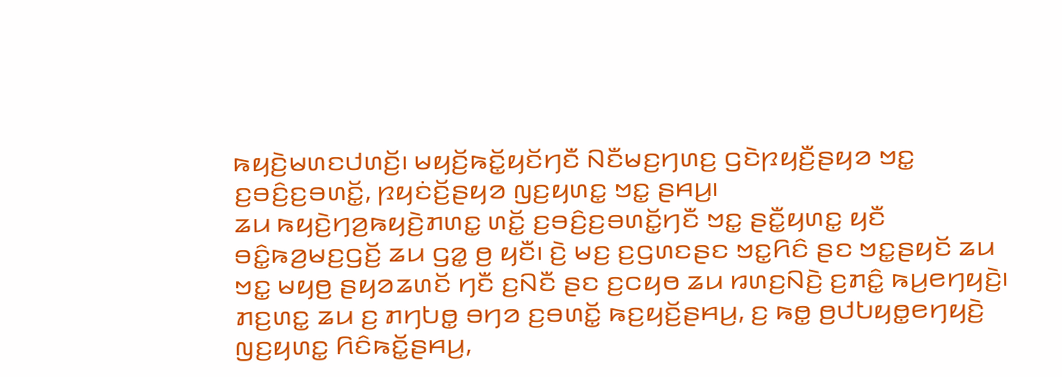ꤒꤟꤢꤧ꤬ꤗꤛꤢꤓꤛꤢꤩ꤬꤯ ꤗꤟꤢꤩ꤬ꤒꤢꤩ꤭ꤟꤢꤩꤚꤢꤪ ꤡꤢꤪꤗꤢ꤬ꤚꤛꤢ꤬ ꤞꤢꤧꤐꤟꤢꤪ꤬ꤔꤟꤤ ꤠꤢ꤭ ꤢ꤬ꤋꤢꤨ꤬ꤢ꤬ꤋꤛꤢꤩ꤭, ꤐꤟꤢꤦꤢꤩ꤬ꤔꤟꤤ ꤜꤢ꤬ꤟꤛꤢ꤭ ꤠꤢ꤭ ꤔꤌꤣ꤬꤯
ꤘꤣ ꤒꤟꤢꤧ꤬ꤚꤤ꤬ꤒꤟꤢꤧ꤬ꤊꤛꤢ꤭ ꤛꤢꤩ꤭ ꤢ꤬ꤋꤢꤨ꤬ꤢ꤬ꤋꤛꤢꤩ꤭ꤚꤢꤪ ꤠꤢ꤭ ꤔꤢꤪ꤭ꤟꤛꤢ꤭ ꤟꤢꤪ ꤋꤢꤨ꤭ꤒꤤ꤬ꤗꤢ꤬ꤞꤢꤩ꤬ ꤘꤣ ꤞꤤ꤭ ꤥ꤬ ꤟꤢꤪ꤯ ꤢꤧ꤬ ꤗꤢ꤬ ꤢ꤬ꤞꤛꤢꤔꤢ ꤠꤢ꤭ꤖꤢꤨ ꤔꤢ ꤠꤢ꤭ꤔꤟꤢꤩ ꤘꤣ ꤠꤢ꤭ ꤗꤟꤥ꤬ ꤔꤟꤤꤘꤛꤢꤩ ꤚꤢꤪ ꤢ꤬ꤡꤢꤪ ꤔꤢ ꤢ꤬ꤍꤟꤥ ꤘꤣ ꤙꤛꤢ꤬ꤡꤢꤧ꤬ ꤢ꤬ꤊꤢꤨ꤭ ꤒꤣ꤬ꤕꤚꤟꤢꤧ꤬꤯ ꤊꤢ꤬ꤛꤢ꤭ ꤘꤣ ꤢ꤬ ꤊꤚꤝꤥ꤭ ꤋꤚꤤ ꤢ꤬ꤋꤛꤢꤩ꤭ ꤒꤢ꤬ꤟꤢꤩ꤬ꤔꤌꤣ꤬, ꤢ꤬ ꤒꤥ꤭ ꤥ꤬ꤓꤝꤟꤥ꤭ꤕꤚꤟꤢꤧ꤬ ꤜꤢ꤬ꤟꤛꤢ꤭ ꤖꤢꤨꤒꤢꤩ꤭ꤔꤌꤣ꤬,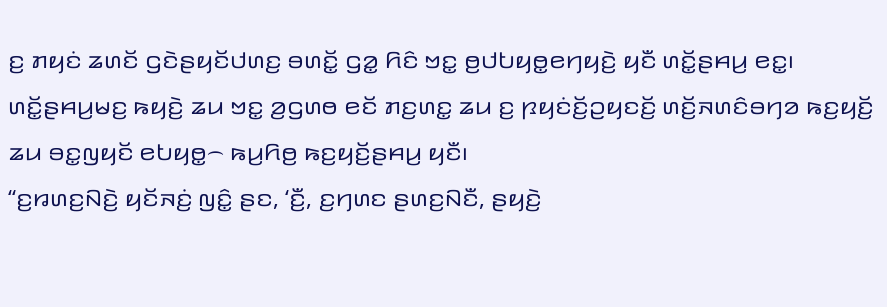ꤢ꤬ ꤊꤟꤢꤦ ꤘꤛꤢꤩ ꤞꤢꤧꤔꤟꤢꤩꤓꤛꤢ꤬ ꤋꤛꤢꤩ꤭ ꤞꤤ꤭ ꤖꤢꤨ ꤠꤢ꤭ ꤥ꤬ꤓꤝꤟꤥ꤭ꤕꤚꤟꤢꤧ꤬ ꤟꤢꤪ ꤛꤢꤩ꤭ꤔꤌꤣ꤬ ꤕꤢ꤭꤯ ꤛꤢꤩ꤭ꤔꤌꤣ꤬ꤗꤢ꤬ ꤒꤟꤢꤧ꤬ ꤘꤣ ꤠꤢ꤭ ꤤ꤬ꤞꤛꤥ ꤕꤢꤩ ꤊꤢ꤬ꤛꤢ꤭ ꤘꤣ ꤢ꤬ ꤐꤟꤢꤦꤢꤩ꤬ꤑꤟꤢꤢꤩ꤬ ꤛꤢꤩ꤬ꤏꤛꤢꤨꤋꤚꤤ ꤒꤢ꤬ꤟꤢꤩ꤬ ꤘꤣ ꤋꤢ꤭ꤜꤟꤢꤩ ꤕꤝꤟꤥ꤭꤮ ꤒꤣ꤬ꤖꤥ꤬ ꤒꤢ꤬ꤟꤢꤩ꤬ꤔꤌꤣ꤬ ꤟꤢꤪ꤯
“ꤢ꤬ꤙꤛꤢ꤬ꤡꤢꤧ꤬ ꤟꤢꤩꤏꤢꤦ꤬ ꤜꤢꤨ꤭ ꤔꤢ, ‘ꤢꤪ꤬, ꤢ꤬ꤚꤛꤢ ꤔꤛꤢ꤬ꤡꤢꤪ, ꤔꤟꤢꤧ꤬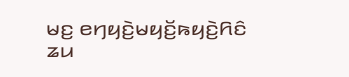ꤗꤢ꤬ ꤕꤚꤟꤢꤧ꤬ꤗꤟꤢꤩ꤬ꤒꤟꤢꤧ꤬ꤖꤢꤨ ꤘꤣ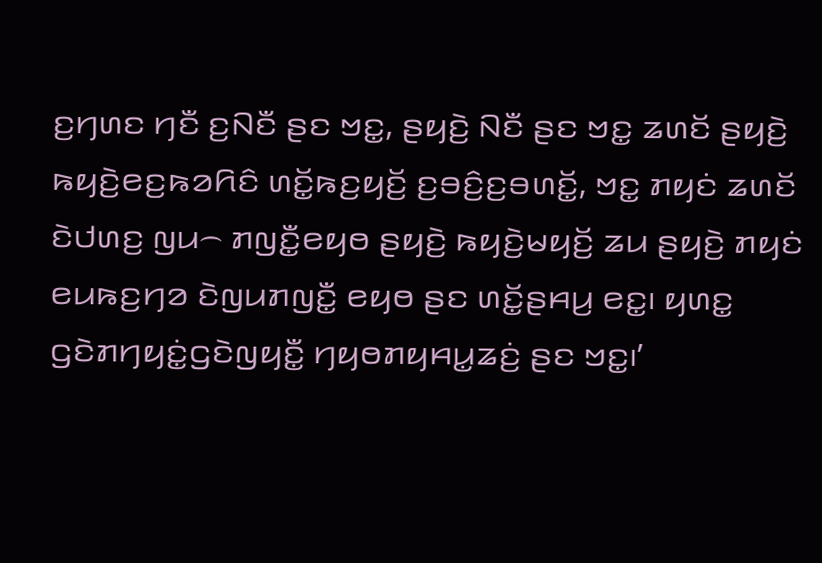ꤢ꤬ꤚꤛꤢ ꤚꤢꤪ ꤢ꤬ꤡꤢꤪ ꤔꤢ ꤠꤢ꤭, ꤔꤟꤢꤧ꤬ ꤡꤢꤪ ꤔꤢ ꤠꤢ꤭ ꤘꤛꤢꤩ ꤔꤟꤢꤧ꤬ ꤒꤟꤢꤧ꤬ꤕꤢ꤬ꤒꤤꤖꤢꤨ ꤛꤢꤩ꤭ꤒꤢ꤬ꤟꤢꤩ꤬ ꤢ꤬ꤋꤢꤨ꤬ꤢ꤬ꤋꤛꤢꤩ꤭, ꤠꤢ꤭ ꤊꤟꤢꤦ ꤘꤛꤢꤩ ꤢꤧꤓꤛꤢ꤬ ꤜꤣ꤮ ꤊꤜꤢꤪ꤭ꤕꤟꤥ ꤔꤟꤢꤧ꤬ ꤒꤟꤢꤧ꤬ꤗꤟꤢꤩ꤬ ꤘꤣ ꤔꤟꤢꤧ꤬ ꤊꤟꤢꤦ ꤕꤣꤒꤢ꤬ꤚꤤ ꤢꤧꤜꤣꤊꤜꤢꤪ꤭ ꤕꤟꤥ ꤔꤢ ꤛꤢꤩ꤭ꤔꤌꤣ꤬ ꤕꤢ꤭꤯ ꤟꤛꤢ꤭ ꤞꤢꤧꤊꤚꤟꤢꤦ꤭ꤞꤢꤧꤜꤟꤢꤪ꤭ ꤚꤟꤥꤊꤟꤌꤣ꤭ꤘꤢꤦ꤬ ꤔꤢ ꤠꤢ꤭꤯’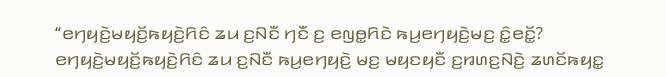“ꤕꤚꤟꤢꤧ꤬ꤗꤟꤢꤩ꤬ꤒꤟꤢꤧ꤬ꤖꤢꤨ ꤘꤣ ꤢ꤬ꤡꤢꤪ ꤚꤢꤪ ꤢ꤬ ꤕꤜꤥ꤭ꤖꤢꤧ ꤒꤣ꤬ꤕꤚꤟꤢꤧ꤬ꤗꤢ꤬ ꤢꤨ꤭ꤕꤢꤩ꤭? ꤕꤚꤟꤢꤧ꤬ꤗꤟꤢꤩ꤬ꤒꤟꤢꤧ꤬ꤖꤢꤨ ꤘꤣ ꤢ꤬ꤡꤢꤪ ꤒꤣ꤬ꤕꤚꤟꤢꤧ꤬ ꤗꤢ꤬ ꤗꤟꤢꤟꤢꤪ ꤢ꤬ꤙꤛꤢ꤬ꤡꤢꤧ꤬ ꤘꤛꤢꤩꤒꤟꤢ꤭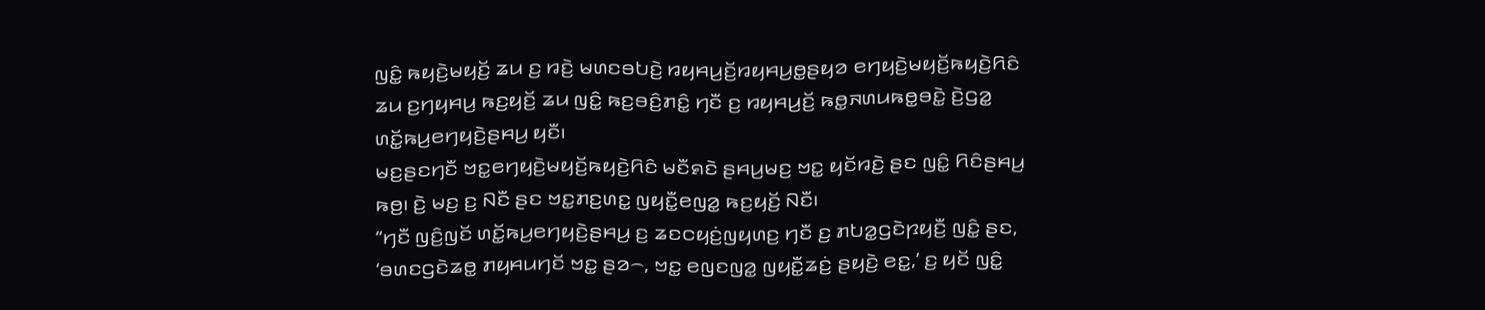ꤜꤢꤨ꤭ ꤒꤟꤢꤧ꤬ꤗꤟꤢꤩ꤬ ꤘꤣ ꤢ꤬ ꤙꤢꤧ꤬ ꤗꤛꤢꤋꤝꤢꤧ꤬ ꤙꤟꤌꤣ꤬ꤢꤩ꤬ꤙꤟꤌꤣ꤬ꤥ꤭ꤔꤟꤤ ꤕꤚꤟꤢꤧ꤬ꤗꤟꤢꤩ꤬ꤒꤟꤢꤧ꤬ꤖꤢꤨ ꤘꤣ ꤢ꤬ꤚꤟꤌꤣ꤬ ꤒꤢ꤬ꤟꤢꤩ꤬ ꤘꤣ ꤜꤢꤨ꤭ ꤒꤢ꤬ꤋꤢꤨ꤬ꤊꤢꤨ꤭ ꤚꤢꤪ ꤢ꤬ ꤙꤟꤌꤣ꤬ꤢꤩ꤬ ꤒꤥ꤭ꤏꤛꤣꤒꤥ꤭ꤋꤢꤧ꤭ ꤢꤧ꤬ꤞꤤ꤭ ꤛꤢꤩ꤭ꤒꤣ꤬ꤕꤚꤟꤢꤧ꤬ꤔꤌꤣ꤬ ꤟꤢꤪ꤯
ꤗꤢ꤬ꤔꤢꤚꤢꤪ ꤠꤢ꤭ꤕꤚꤟꤢꤧ꤬ꤗꤟꤢꤩ꤬ꤒꤟꤢꤧ꤬ꤖꤢꤨ ꤗꤢꤪꤎꤢꤧ ꤔꤌꤣ꤬ꤗꤢ꤬ ꤠꤢ꤭ ꤟꤢꤩꤙꤢꤧ꤬ ꤔꤢ ꤜꤢꤨ꤭ ꤖꤢꤨꤔꤌꤣ꤬ ꤒꤥ꤬꤯ ꤢꤧ꤬ ꤗꤢ꤬ ꤢ꤬ ꤡꤢꤪ ꤔꤢ ꤠꤢ꤭ꤊꤢ꤬ꤛꤢ꤭ ꤜꤟꤢꤪ꤭ꤕꤜꤤ꤭ ꤒꤢ꤬ꤟꤢꤩ꤬ ꤡꤢꤪ꤯
“ꤚꤢꤪ ꤜꤢꤨ꤬ꤜꤢꤩ ꤛꤢꤩ꤭ꤒꤣ꤬ꤕꤚꤟꤢꤧ꤬ꤔꤌꤣ꤬ ꤢ꤬ ꤘꤢꤍꤟꤢꤦ꤬ꤜꤟꤛꤢ꤬ ꤚꤢꤪ ꤢ꤬ ꤊꤝꤤ꤭ꤞꤢꤧꤐꤟꤢꤪ꤬ ꤜꤢꤨ꤭ ꤔꤢ, ‘ꤋꤛꤢꤞꤢꤧꤘꤥ꤭ ꤊꤟꤌꤣꤚꤢꤩ ꤠꤢ꤭ ꤔꤤ꤮, ꤠꤢ꤭ ꤕꤜꤢꤜꤤ꤭ ꤜꤟꤢꤪ꤭ꤘꤢꤦ꤬ ꤔꤟꤢꤧ꤬ ꤕꤢ꤭,’ ꤢ꤬ ꤟꤢꤩ ꤜꤢꤨ꤭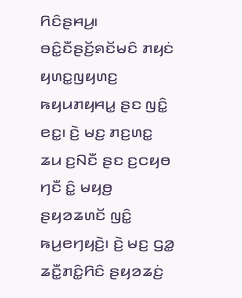ꤖꤢꤨꤔꤌꤣ꤬꤯
ꤋꤢꤨ꤭ꤢꤪꤔꤢꤩ꤬ꤎꤢꤩꤗꤢꤨ ꤊꤟꤢꤦ ꤟꤛꤢ꤭ꤜꤟꤛꤢ꤬ ꤒꤟꤣꤊꤟꤌꤣ꤭ ꤔꤢ ꤜꤢꤨ꤭ ꤕꤢ꤭꤯ ꤢꤧ꤬ ꤗꤢ꤬ ꤊꤢ꤬ꤛꤢ꤭ ꤘꤣ ꤢ꤬ꤡꤢꤪ ꤔꤢ ꤢ꤬ꤍꤟꤥ ꤚꤢꤪ ꤢꤨ꤭ ꤗꤟꤥ꤬ ꤔꤟꤤꤘꤛꤢꤩ ꤜꤢꤨ꤭ ꤒꤣ꤬ꤕꤚꤟꤢꤧ꤬꤯ ꤢꤧ꤬ ꤗꤢ꤬ ꤞꤤ꤭ ꤘꤢꤪ꤭ꤊꤢꤨ꤭ꤖꤢꤨ ꤔꤟꤤꤘꤢꤦ꤬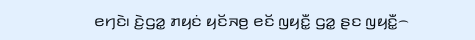ꤕꤚꤢꤧ꤯ ꤢꤧ꤬ꤞꤤ꤭ ꤊꤟꤢꤦ ꤟꤢꤩꤏꤥ꤬ ꤕꤢꤩ ꤜꤟꤢꤪ꤭ ꤞꤤ꤭ ꤔꤢ ꤜꤟꤢꤪ꤭꤮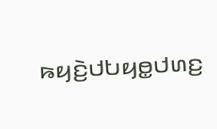ꤒꤟꤢꤧ꤬ꤓꤝꤟꤥ꤭ꤓꤛꤢ꤬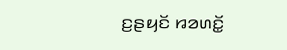ꤢ꤬ꤔꤟꤢꤩ ꤙꤤꤛꤢꤩ꤭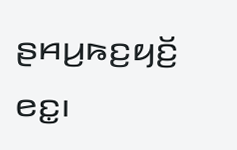ꤔꤌꤣ꤬ꤒꤢ꤬ꤟꤢꤩ꤬ ꤕꤢ꤭꤯